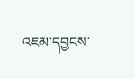འཇམ་དབྱངས་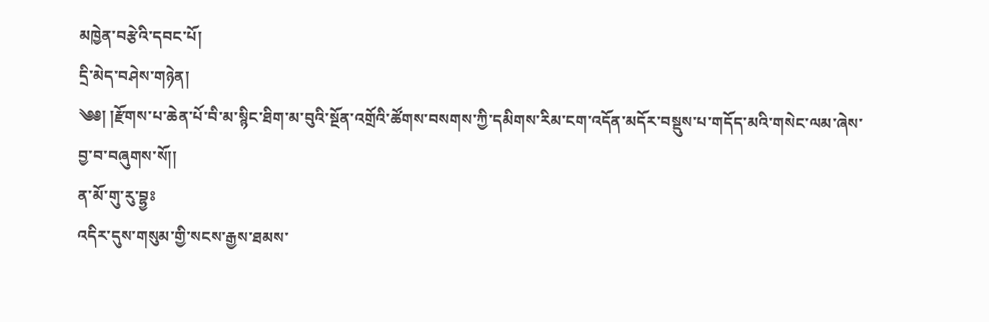མཁྱེན་བརྩེའི་དབང་པོ།
དྲི་མེད་བཤེས་གཉེན།
༄༅། །རྫོགས་པ་ཆེན་པོ་བི་མ་སྙིང་ཐིག་མ་བུའི་སྔོན་འགྲོའི་ཚོགས་བསགས་ཀྱི་དམིགས་རིམ་ངག་འདོན་མདོར་བསྡུས་པ་གདོད་མའི་གསེང་ལམ་ཞེས་བྱ་བ་བཞུགས་སོ།།
ན་མོ་གུ་རུ་བྷྱཿ
འདིར་དུས་གསུམ་གྱི་སངས་རྒྱས་ཐམས་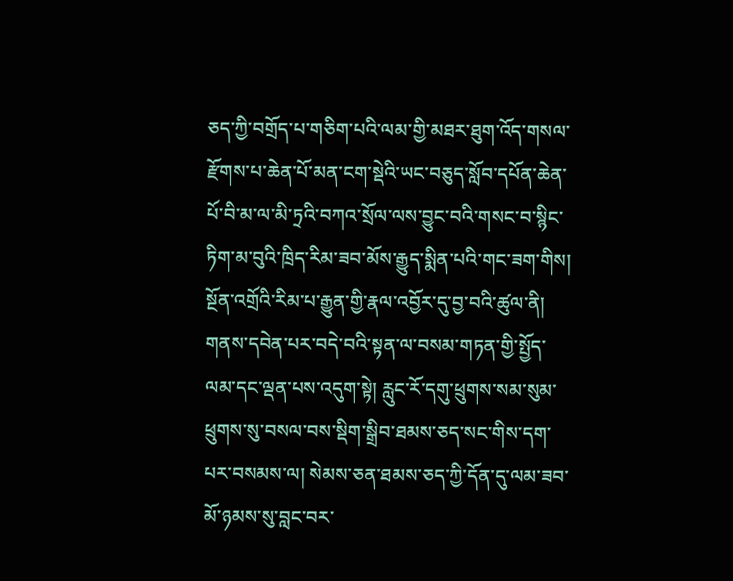ཅད་ཀྱི་བགྲོད་པ་གཅིག་པའི་ལམ་གྱི་མཐར་ཐུག་འོད་གསལ་རྫོགས་པ་ཆེན་པོ་མན་ངག་སྡེའི་ཡང་བཅུད་སློབ་དཔོན་ཆེན་པོ་བི་མ་ལ་མི་ཏྲའི་བཀའ་སྲོལ་ལས་བྱུང་བའི་གསང་བ་སྙིང་ཏིག་མ་བུའི་ཁྲིད་རིམ་ཟབ་མོས་རྒྱུད་སྨིན་པའི་གང་ཟག་གིས། སྔོན་འགྲོའི་རིམ་པ་རྒྱུན་གྱི་རྣལ་འབྱོར་དུ་བྱ་བའི་ཚུལ་ནི། གནས་དབེན་པར་བདེ་བའི་སྟན་ལ་བསམ་གཏན་གྱི་སྤྱོད་ལམ་དང་ལྡན་པས་འདུག་སྟེ། རླུང་རོ་དགུ་ཕྲུགས་སམ་སུམ་ཕྲུགས་སུ་བསལ་བས་སྡིག་སྒྲིབ་ཐམས་ཅད་སང་གིས་དག་པར་བསམས་ལ། སེམས་ཅན་ཐམས་ཅད་ཀྱི་དོན་དུ་ལམ་ཟབ་མོ་ཉམས་སུ་བླང་བར་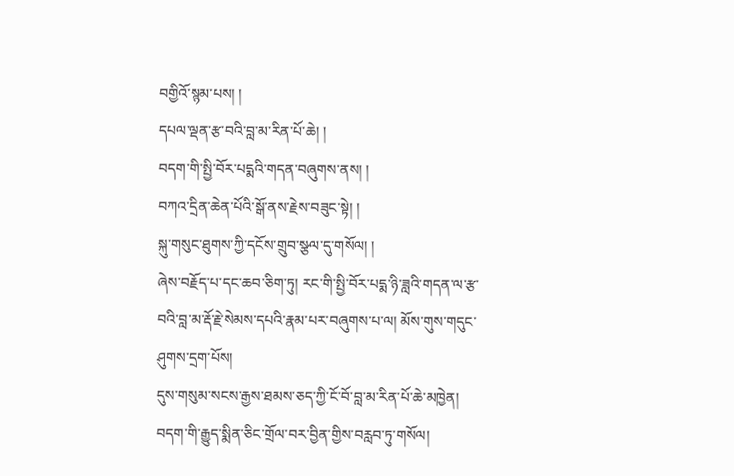བགྱིའོ་སྙམ་པས། །
དཔལ་ལྡན་རྩ་བའི་བླ་མ་རིན་པོ་ཆེ། །
བདག་གི་སྤྱི་བོར་པདྨའི་གདན་བཞུགས་ནས། །
བཀའ་དྲིན་ཆེན་པོའི་སྒོ་ནས་རྗེས་བཟུང་སྟེ། །
སྐུ་གསུང་ཐུགས་ཀྱི་དངོས་གྲུབ་སྩལ་དུ་གསོལ། །
ཞེས་བརྗོད་པ་དང་ཆབ་ཅིག་ཏུ། རང་གི་སྤྱི་བོར་པདྨ་ཉི་ཟླའི་གདན་ལ་རྩ་བའི་བླ་མ་རྡོ་རྗེ་སེམས་དཔའི་རྣམ་པར་བཞུགས་པ་ལ། མོས་གུས་གདུང་ཤུགས་དྲག་པོས།
དུས་གསུམ་སངས་རྒྱས་ཐམས་ཅད་ཀྱི་ངོ་བོ་བླ་མ་རིན་པོ་ཆེ་མཁྱེན།
བདག་གི་རྒྱུད་སྨིན་ཅིང་གྲོལ་བར་བྱིན་གྱིས་བརླབ་ཏུ་གསོལ།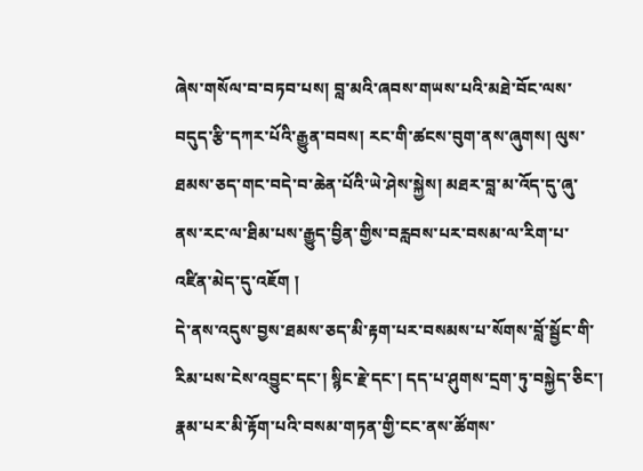ཞེས་གསོལ་བ་བཏབ་པས། བླ་མའི་ཞབས་གཡས་པའི་མཐེ་བོང་ལས་བདུད་རྩི་དཀར་པོའི་རྒྱུན་བབས། རང་གི་ཚངས་བུག་ནས་ཞུགས། ལུས་ཐམས་ཅད་གང་བདེ་བ་ཆེན་པོའི་ཡེ་ཤེས་སྐྱེས། མཐར་བླ་མ་འོད་དུ་ཞུ་ནས་རང་ལ་ཐིམ་པས་རྒྱུད་བྱིན་གྱིས་བརླབས་པར་བསམ་ལ་རིག་པ་འཛིན་མེད་དུ་འཇོག །
དེ་ནས་འདུས་བྱས་ཐམས་ཅད་མི་རྟག་པར་བསམས་པ་སོགས་བློ་སྦྱོང་གི་རིམ་པས་ངེས་འབྱུང་དང་། སྙིང་རྗེ་དང་། དད་པ་ཤུགས་དྲག་ཏུ་བསྐྱེད་ཅིང་། རྣམ་པར་མི་རྟོག་པའི་བསམ་གཏན་གྱི་ངང་ནས་ཚོགས་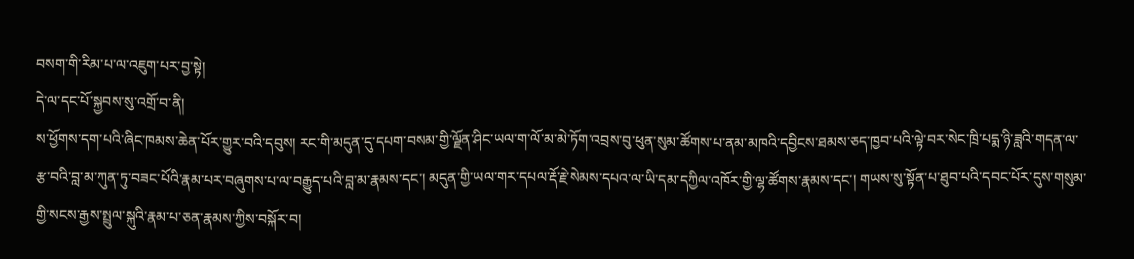བསག་གི་རིམ་པ་ལ་འཇུག་པར་བྱ་སྟེ།
དེ་ལ་དང་པོ་སྐྱབས་སུ་འགྲོ་བ་ནི།
ས་ཕྱོགས་དག་པའི་ཞིང་ཁམས་ཆེན་པོར་གྱུར་བའི་དབུས། རང་གི་མདུན་དུ་དཔག་བསམ་གྱི་ལྗོན་ཤིང་ཡལ་ག་ལོ་མ་མེ་ཏོག་འབྲས་བུ་ཕུན་སུམ་ཚོགས་པ་ནམ་མཁའི་དབྱིངས་ཐམས་ཅད་ཁྱབ་པའི་ལྟེ་བར་སེང་ཁྲི་པདྨ་ཉི་ཟླའི་གདན་ལ་རྩ་བའི་བླ་མ་ཀུན་ཏུ་བཟང་པོའི་རྣམ་པར་བཞུགས་པ་ལ་བརྒྱུད་པའི་བླ་མ་རྣམས་དང་། མདུན་གྱི་ཡལ་གར་དཔལ་རྡོ་རྗེ་སེམས་དཔའ་ལ་ཡི་དམ་དཀྱིལ་འཁོར་གྱི་ལྷ་ཚོགས་རྣམས་དང་། གཡས་སུ་སྟོན་པ་ཐུབ་པའི་དབང་པོར་དུས་གསུམ་གྱི་སངས་རྒྱས་སྤྲུལ་སྐུའི་རྣམ་པ་ཅན་རྣམས་ཀྱིས་བསྐོར་བ།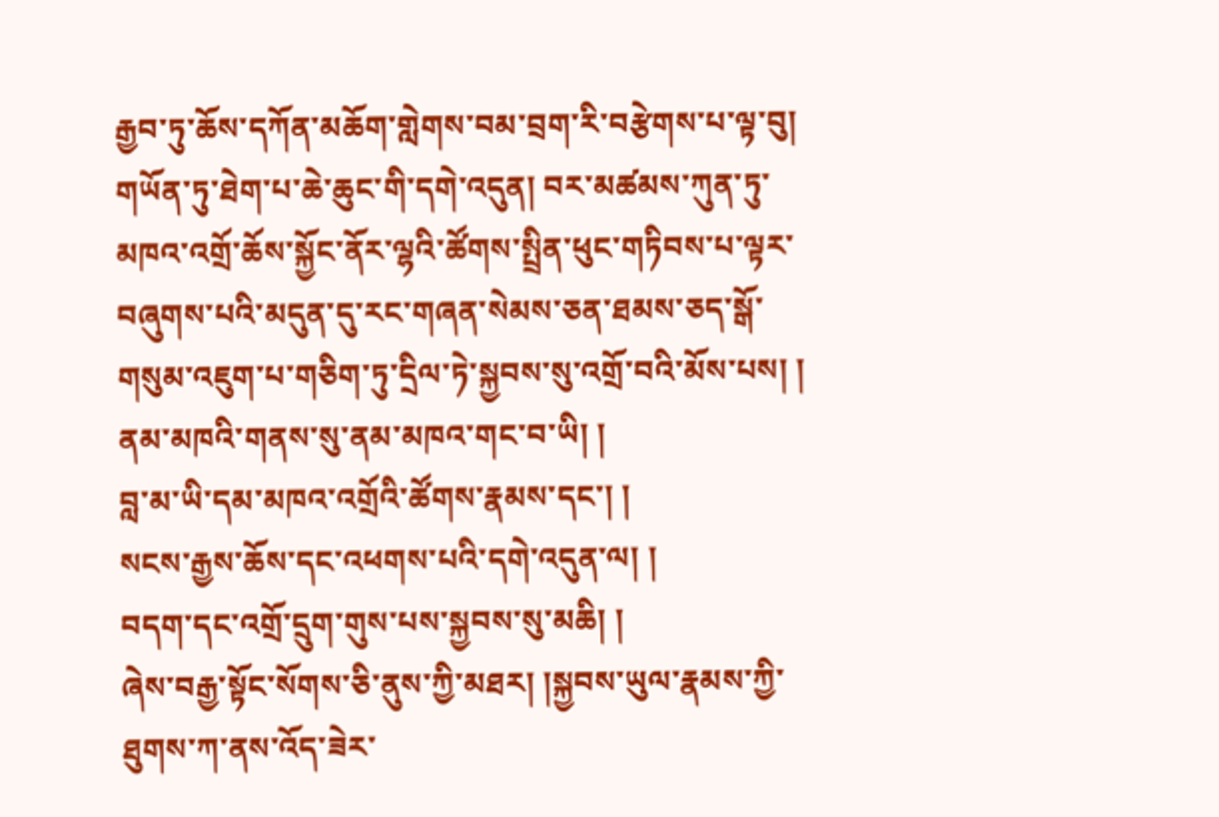རྒྱབ་ཏུ་ཆོས་དཀོན་མཆོག་གླེགས་བམ་བྲག་རི་བརྩེགས་པ་ལྟ་བུ། གཡོན་ཏུ་ཐེག་པ་ཆེ་ཆུང་གི་དགེ་འདུན། བར་མཚམས་ཀུན་ཏུ་མཁའ་འགྲོ་ཆོས་སྐྱོང་ནོར་ལྷའི་ཚོགས་སྤྲིན་ཕུང་གཏིབས་པ་ལྟར་བཞུགས་པའི་མདུན་དུ་རང་གཞན་སེམས་ཅན་ཐམས་ཅད་སྒོ་གསུམ་འཇུག་པ་གཅིག་ཏུ་དྲིལ་ཏེ་སྐྱབས་སུ་འགྲོ་བའི་མོས་པས། །
ནམ་མཁའི་གནས་སུ་ནམ་མཁའ་གང་བ་ཡི། །
བླ་མ་ཡི་དམ་མཁའ་འགྲོའི་ཚོགས་རྣམས་དང་། །
སངས་རྒྱས་ཆོས་དང་འཕགས་པའི་དགེ་འདུན་ལ། །
བདག་དང་འགྲོ་དྲུག་གུས་པས་སྐྱབས་སུ་མཆི། །
ཞེས་བརྒྱ་སྟོང་སོགས་ཅི་ནུས་ཀྱི་མཐར། །སྐྱབས་ཡུལ་རྣམས་ཀྱི་ཐུགས་ཀ་ནས་འོད་ཟེར་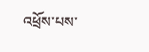འཕྲོས་པས་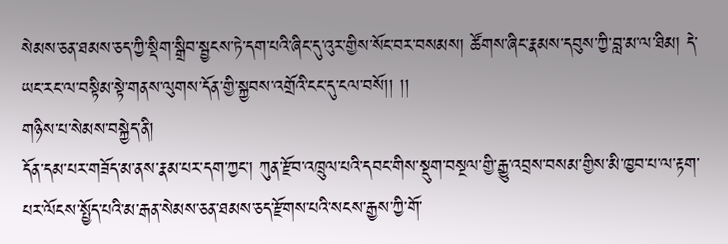སེམས་ཅན་ཐམས་ཅད་ཀྱི་སྡིག་སྒྲིབ་སྦྱངས་ཏེ་དག་པའི་ཞིང་དུ་འུར་གྱིས་སོང་བར་བསམས། ཚོགས་ཞིང་རྣམས་དབུས་ཀྱི་བླ་མ་ལ་ཐིམ། དེ་ཡང་རང་ལ་བསྟིམ་སྟེ་གནས་ལུགས་དོན་གྱི་སྐྱབས་འགྲོའི་ངང་དུ་ངལ་བསོ།། །།
གཉིས་པ་སེམས་བསྐྱེད་ནི།
དོན་དམ་པར་གཟོད་མ་ནས་རྣམ་པར་དག་ཀྱང་། ཀུན་རྫོབ་འཁྲུལ་པའི་དབང་གིས་སྡུག་བསྔལ་གྱི་རྒྱུ་འབྲས་བསམ་གྱིས་མི་ཁྱབ་པ་ལ་རྟག་པར་ལོངས་སྤྱོད་པའི་མ་རྒན་སེམས་ཅན་ཐམས་ཅད་རྫོགས་པའི་སངས་རྒྱས་ཀྱི་གོ་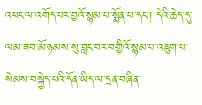འཕང་ལ་འགོད་པར་བྱའོ་སྙམ་པ་སྨོན་པ་དང་། དེའི་ཆེད་དུ་ལམ་ཟབ་མོ་ཉམས་སུ་བླང་བར་བགྱིའོ་སྙམ་པ་འཇུག་པ་སེམས་བསྐྱེད་པའི་དོན་ཡིད་ལ་དྲན་བཞིན་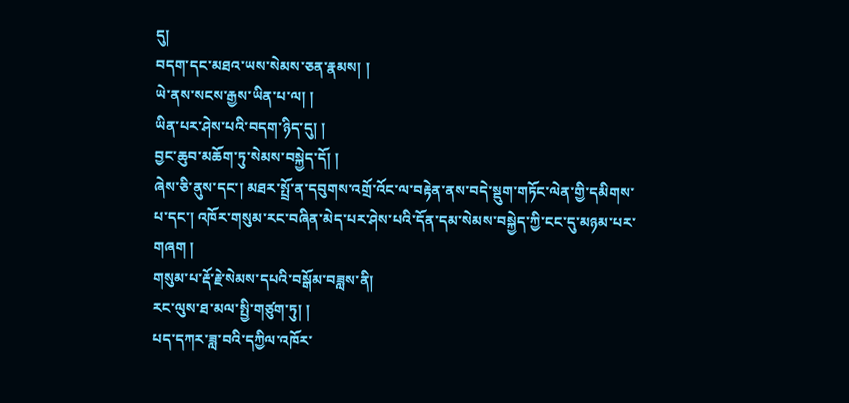དུ།
བདག་དང་མཐའ་ཡས་སེམས་ཅན་རྣམས། །
ཡེ་ནས་སངས་རྒྱས་ཡིན་པ་ལ། །
ཡིན་པར་ཤེས་པའི་བདག་ཉིད་དུ། །
བྱང་ཆུབ་མཆོག་ཏུ་སེམས་བསྐྱེད་དོ། །
ཞེས་ཅི་ནུས་དང་། མཐར་སྤྲོ་ན་དབུགས་འགྲོ་འོང་ལ་བརྟེན་ནས་བདེ་སྡུག་གཏོང་ལེན་གྱི་དམིགས་པ་དང་། འཁོར་གསུམ་རང་བཞིན་མེད་པར་ཤེས་པའི་དོན་དམ་སེམས་བསྐྱེད་ཀྱི་ངང་དུ་མཉམ་པར་གཞག །
གསུམ་པ་རྡོ་རྗེ་སེམས་དཔའི་བསྒོམ་བཟླས་ནི།
རང་ལུས་ཐ་མལ་སྤྱི་གཙུག་ཏུ། །
པད་དཀར་ཟླ་བའི་དཀྱིལ་འཁོར་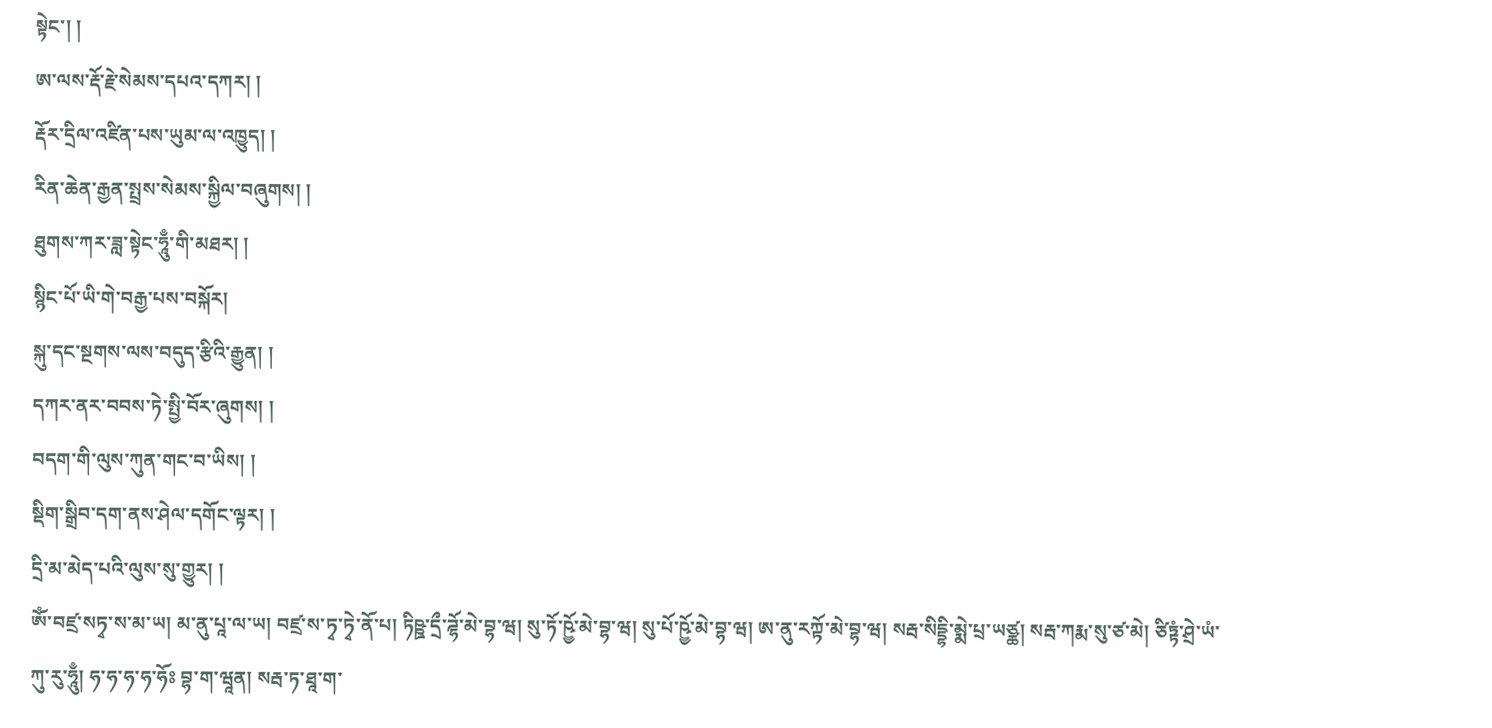སྟེང་། །
ཨ་ལས་རྡོ་རྗེ་སེམས་དཔའ་དཀར། །
རྡོར་དྲིལ་འཛིན་པས་ཡུམ་ལ་འཁྱུད། །
རིན་ཆེན་རྒྱན་སྤྲས་སེམས་སྐྱིལ་བཞུགས། །
ཐུགས་ཀར་ཟླ་སྟེང་ཧཱུྃ་གི་མཐར། །
སྙིང་པོ་ཡི་གེ་བརྒྱ་པས་བསྐོར།
སྐུ་དང་སྔགས་ལས་བདུད་རྩིའི་རྒྱུན། །
དཀར་ནར་བབས་ཏེ་སྤྱི་བོར་ཞུགས། །
བདག་གི་ལུས་ཀུན་གང་བ་ཡིས། །
སྡིག་སྒྲིབ་དག་ནས་ཤེལ་དགོང་ལྟར། །
དྲི་མ་མེད་པའི་ལུས་སུ་གྱུར། །
ཨོཾ་བཛྲ་སཏྭ་ས་མ་ཡ། མ་ནུ་པཱ་ལ་ཡ། བཛྲ་ས་ཏྭ་ཏྭེ་ནོ་པ། ཏིཥྛ་དྲྀ་ཌྷོ་མེ་བྷ་ཝ། སུ་ཏོ་ཥྱོ་མེ་བྷ་ཝ། སུ་པོ་ཥྱོ་མེ་བྷ་ཝ། ཨ་ནུ་རཀྟོ་མེ་བྷ་ཝ། སརྦ་སིདྡྷི་མྨེ་པྲ་ཡཙྪ། སརྦ་ཀརྨ་སུ་ཙ་མེ། ཙིཏྟཾ་ཤྲེ་ཡཾ་ཀུ་རུ་ཧཱུྃ། ཧ་ཧ་ཧ་ཧ་ཧོཿ བྷ་ག་ཝཱན། སརྦ་ཏ་ཐཱ་ག་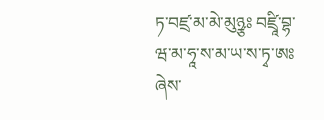ཏ་བཛྲ་མ་མེ་མུཉྩཿ བཛྲཱི་བྷ་ཝ་མ་ཧཱ་ས་མ་ཡ་ས་ཏྭ་ཨཿ
ཞེས་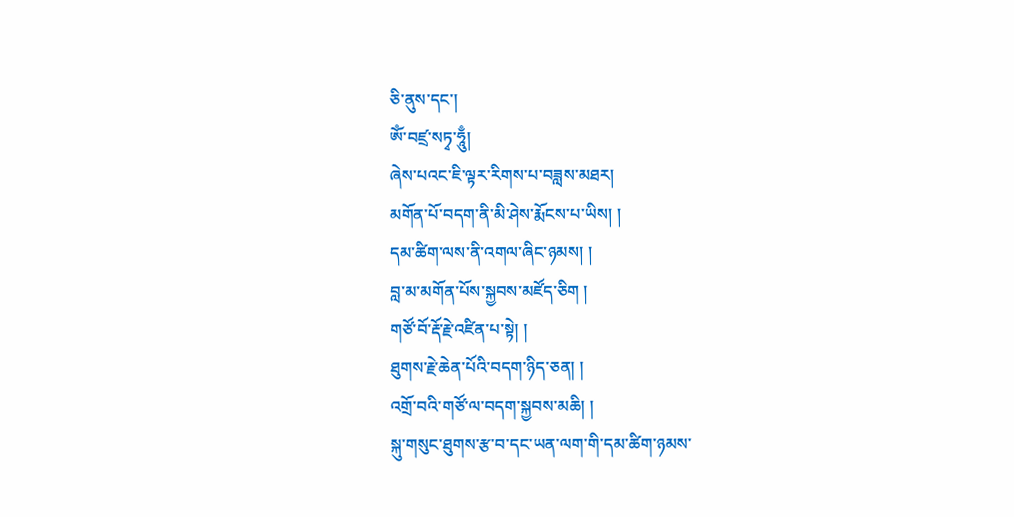ཅི་ནུས་དང་།
ཨོཾ་བཛྲ་སཏྭ་ཧཱུྃ།
ཞེས་པའང་ཇི་ལྟར་རིགས་པ་བཟླས་མཐར།
མགོན་པོ་བདག་ནི་མི་ཤེས་རྨོངས་པ་ཡིས། །
དམ་ཚིག་ལས་ནི་འགལ་ཞིང་ཉམས། །
བླ་མ་མགོན་པོས་སྐྱབས་མཛོད་ཅིག །
གཙོ་བོ་རྡོ་རྗེ་འཛིན་པ་སྟེ། །
ཐུགས་རྗེ་ཆེན་པོའི་བདག་ཉིད་ཅན། །
འགྲོ་བའི་གཙོ་ལ་བདག་སྐྱབས་མཆི། །
སྐུ་གསུང་ཐུགས་རྩ་བ་དང་ཡན་ལག་གི་དམ་ཚིག་ཉམས་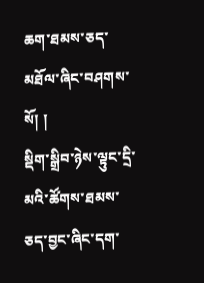ཆག་ཐམས་ཅད་མཐོལ་ཞིང་བཤགས་སོ། །
སྡིག་སྒྲིབ་ཉེས་ལྟུང་དྲི་མའི་ཚོགས་ཐམས་ཅད་བྱང་ཞིང་དག་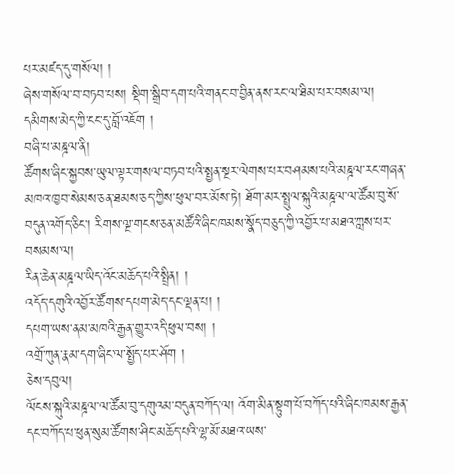པར་མཛད་དུ་གསོལ། །
ཞེས་གསོལ་བ་བཏབ་པས། སྡིག་སྒྲིབ་དག་པའི་གནང་བ་བྱིན་ནས་རང་ལ་ཐིམ་པར་བསམ་ལ། དམིགས་མེད་ཀྱི་ངང་དུ་བློ་འཇོག །
བཞི་པ་མཎྜལ་ནི།
ཚོགས་ཞིང་སྐྱབས་ཡུལ་ལྟར་གསལ་བཏབ་པའི་སྤྱན་སྔར་ལེགས་པར་བཤམས་པའི་མཎྜལ་རང་གཞན་མཁའ་ཁྱབ་སེམས་ཅན་ཐམས་ཅད་ཀྱིས་ཕུལ་བར་མོས་ཏེ། ཐོག་མར་སྤྲུལ་སྐུའི་མཎྜལ་ལ་ཚོམ་བུ་སོ་བདུན་འགོད་ཅིང་། རིགས་ལྔ་གངས་ཅན་མཚོའི་ཞིང་ཁམས་སྣོད་བཅུད་ཀྱི་འབྱོར་པ་མཐའ་ཀླས་པར་བསམས་ལ།
རིན་ཆེན་མཎྜལ་ཡིད་འོང་མཆོད་པའི་སྤྲིན། །
འདོད་དགུའི་འབྱོར་ཚོགས་དཔག་མེད་དང་ལྡན་པ། །
དཔག་ཡས་ནམ་མཁའི་རྒྱན་གྱུར་འདི་ཕུལ་བས། །
འགྲོ་ཀུན་རྣམ་དག་ཞིང་ལ་སྤྱོད་པར་ཤོག །
ཅེས་དབུལ།
ལོངས་སྐུའི་མཎྜལ་ལ་ཚོམ་བུ་དགུའམ་བདུན་བཀོད་ལ། འོག་མིན་སྟུག་པོ་བཀོད་པའི་ཞིང་ཁམས་རྒྱན་དང་བཀོད་པ་ཕུན་སུམ་ཚོགས་ཤིང་མཆོད་པའི་ལྷ་མོ་མཐའ་ཡས་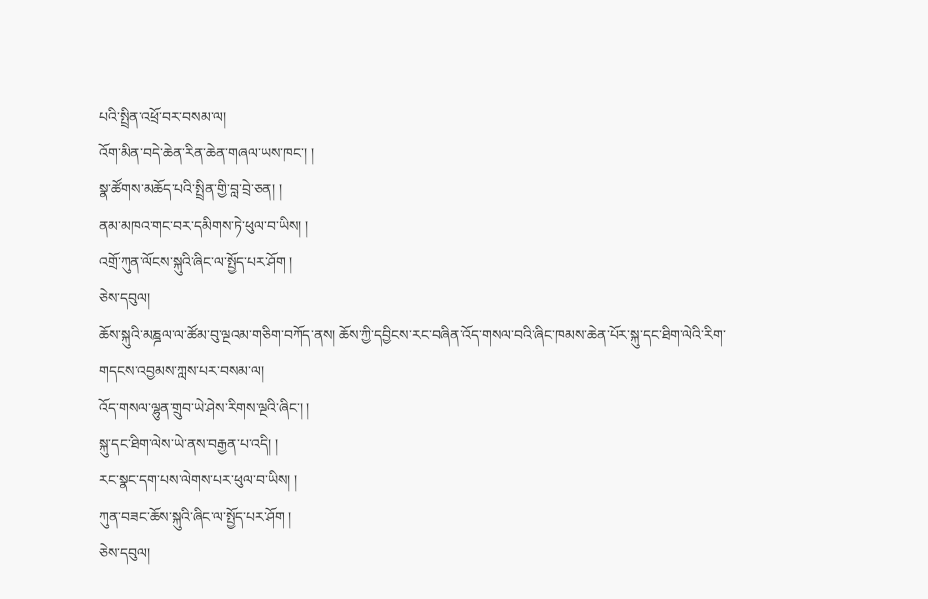པའི་སྤྲིན་འཕྲོ་བར་བསམ་ལ།
འོག་མིན་བདེ་ཆེན་རིན་ཆེན་གཞལ་ཡས་ཁང་། །
སྣ་ཚོགས་མཆོད་པའི་སྤྲིན་གྱི་བླ་བྲེ་ཅན། །
ནམ་མཁའ་གང་བར་དམིགས་ཏེ་ཕུལ་བ་ཡིས། །
འགྲོ་ཀུན་ལོངས་སྐུའི་ཞིང་ལ་སྤྱོད་པར་ཤོག །
ཅེས་དབུལ།
ཆོས་སྐུའི་མཎྜལ་ལ་ཚོམ་བུ་ལྔའམ་གཅིག་བཀོད་ནས། ཆོས་ཀྱི་དབྱིངས་རང་བཞིན་འོད་གསལ་བའི་ཞིང་ཁམས་ཆེན་པོར་སྐུ་དང་ཐིག་ལེའི་རིག་གདངས་འབྱམས་ཀླས་པར་བསམ་ལ།
འོད་གསལ་ལྷུན་གྲུབ་ཡེ་ཤེས་རིགས་ལྔའི་ཞིང་། །
སྐུ་དང་ཐིག་ལེས་ཡེ་ནས་བརྒྱན་པ་འདི། །
རང་སྣང་དག་པས་ལེགས་པར་ཕུལ་བ་ཡིས། །
ཀུན་བཟང་ཆོས་སྐུའི་ཞིང་ལ་སྤྱོད་པར་ཤོག །
ཅེས་དབུལ།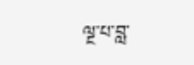ལྔ་པ་བླ་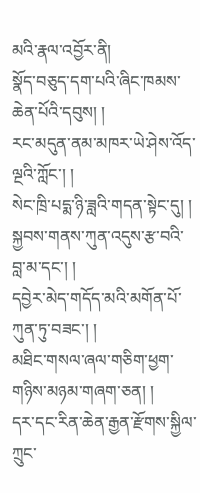མའི་རྣལ་འབྱོར་ནི།
སྣོད་བཅུད་དག་པའི་ཞིང་ཁམས་ཆེན་པོའི་དབུས། །
རང་མདུན་ནམ་མཁར་ཡེ་ཤེས་འོད་ལྔའི་ཀློང་། །
སེང་ཁྲི་པདྨ་ཉི་ཟླའི་གདན་སྟེང་དུ། །
སྐྱབས་གནས་ཀུན་འདུས་རྩ་བའི་བླ་མ་དང་། །
དབྱེར་མེད་གདོད་མའི་མགོན་པོ་ཀུན་ཏུ་བཟང་། །
མཐིང་གསལ་ཞལ་གཅིག་ཕྱག་གཉིས་མཉམ་གཞག་ཅན། །
དར་དང་རིན་ཆེན་རྒྱན་རྫོགས་སྐྱིལ་ཀྲུང་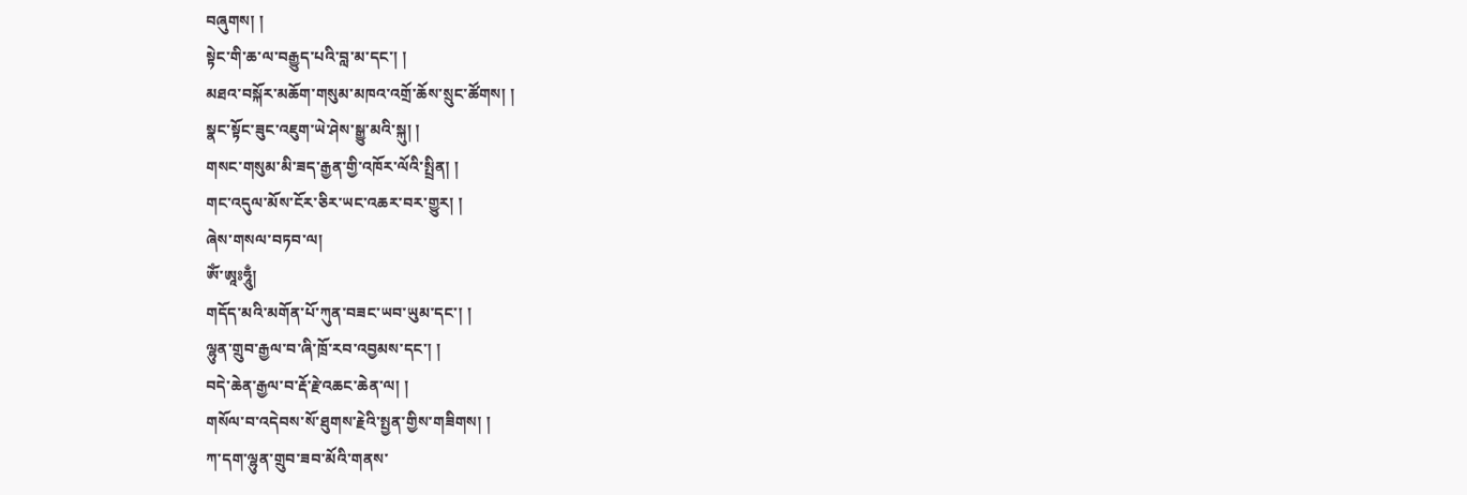བཞུགས། །
སྟེང་གི་ཆ་ལ་བརྒྱུད་པའི་བླ་མ་དང་། །
མཐའ་བསྐོར་མཆོག་གསུམ་མཁའ་འགྲོ་ཆོས་སྲུང་ཚོགས། །
སྣང་སྟོང་ཟུང་འཇུག་ཡེ་ཤེས་སྒྱུ་མའི་སྐུ། །
གསང་གསུམ་མི་ཟད་རྒྱན་གྱི་འཁོར་ལོའི་སྤྲིན། །
གང་འདུལ་མོས་ངོར་ཅིར་ཡང་འཆར་བར་གྱུར། །
ཞེས་གསལ་བཏབ་ལ།
ཨོཾ་ཨཱཿཧཱུྃ།
གདོད་མའི་མགོན་པོ་ཀུན་བཟང་ཡབ་ཡུམ་དང་། །
ལྷུན་གྲུབ་རྒྱལ་བ་ཞི་ཁྲོ་རབ་འབྱམས་དང་། །
བདེ་ཆེན་རྒྱལ་བ་རྡོ་རྗེ་འཆང་ཆེན་ལ། །
གསོལ་བ་འདེབས་སོ་ཐུགས་རྗེའི་སྤྱན་གྱིས་གཟིགས། །
ཀ་དག་ལྷུན་གྲུབ་ཟབ་མོའི་གནས་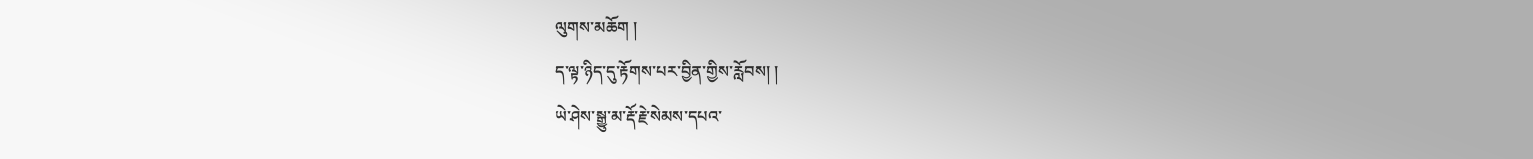ལུགས་མཆོག །
ད་ལྟ་ཉིད་དུ་རྟོགས་པར་བྱིན་གྱིས་རློབས། །
ཡེ་ཤེས་སྒྱུ་མ་རྡོ་རྗེ་སེམས་དཔའ་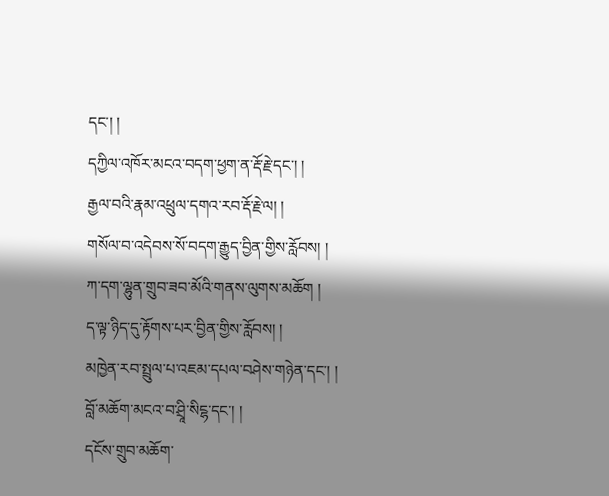དང་། །
དཀྱིལ་འཁོར་མངའ་བདག་ཕྱག་ན་རྡོ་རྗེ་དང་། །
རྒྱལ་བའི་རྣམ་འཕྲུལ་དགའ་རབ་རྡོ་རྗེ་ལ། །
གསོལ་བ་འདེབས་སོ་བདག་རྒྱུད་བྱིན་གྱིས་རློབས། །
ཀ་དག་ལྷུན་གྲུབ་ཟབ་མོའི་གནས་ལུགས་མཆོག །
ད་ལྟ་ཉིད་དུ་རྟོགས་པར་བྱིན་གྱིས་རློབས། །
མཁྱེན་རབ་སྤྲུལ་པ་འཇམ་དཔལ་བཤེས་གཉེན་དང་། །
བློ་མཆོག་མངའ་བ་ཤྲཱི་སིངྷ་དང་། །
དངོས་གྲུབ་མཆོག་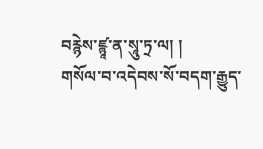བརྙེས་ཛྙཱ་ན་སཱུ་ཏྲ་ལ། །
གསོལ་བ་འདེབས་སོ་བདག་རྒྱུད་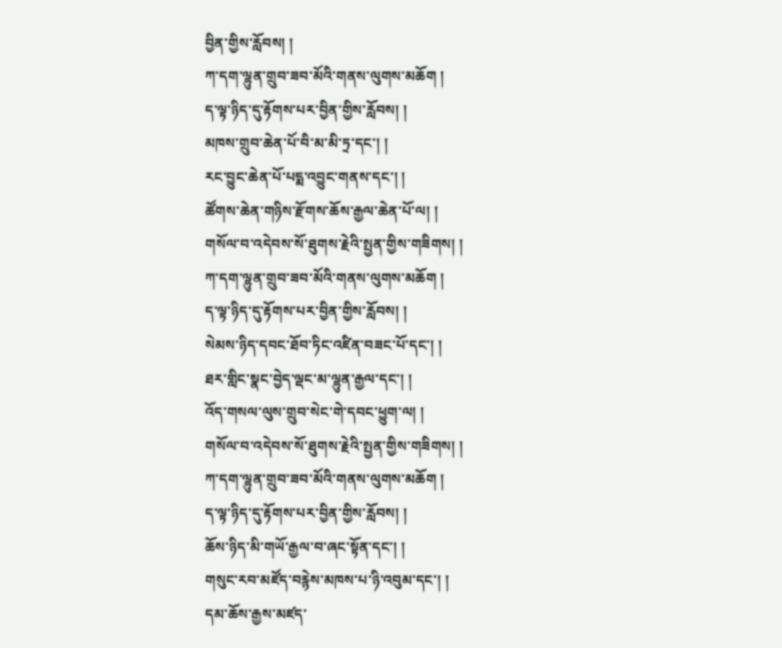བྱིན་གྱིས་རློབས། །
ཀ་དག་ལྷུན་གྲུབ་ཟབ་མོའི་གནས་ལུགས་མཆོག །
ད་ལྟ་ཉིད་དུ་རྟོགས་པར་བྱིན་གྱིས་རློབས། །
མཁས་གྲུབ་ཆེན་པོ་བི་མ་མི་ཏྲ་དང་། །
རང་བྱུང་ཆེན་པོ་པདྨ་འབྱུང་གནས་དང་། །
ཚོགས་ཆེན་གཉིས་རྫོགས་ཆོས་རྒྱལ་ཆེན་པོ་ལ། །
གསོལ་བ་འདེབས་སོ་ཐུགས་རྗེའི་སྤྱན་གྱིས་གཟིགས། །
ཀ་དག་ལྷུན་གྲུབ་ཟབ་མོའི་གནས་ལུགས་མཆོག །
ད་ལྟ་ཉིད་དུ་རྟོགས་པར་བྱིན་གྱིས་རློབས། །
སེམས་ཉིད་དབང་ཐོབ་ཏིང་འཛིན་བཟང་པོ་དང་། །
ཐར་གླིང་སྣང་བྱེད་ལྡང་མ་ལྷུན་རྒྱལ་དང་། །
འོད་གསལ་ལུས་གྲུབ་སེང་གེ་དབང་ཕྱུག་ལ། །
གསོལ་བ་འདེབས་སོ་ཐུགས་རྗེའི་སྤྱན་གྱིས་གཟིགས། །
ཀ་དག་ལྷུན་གྲུབ་ཟབ་མོའི་གནས་ལུགས་མཆོག །
ད་ལྟ་ཉིད་དུ་རྟོགས་པར་བྱིན་གྱིས་རློབས། །
ཆོས་ཉིད་མི་གཡོ་རྒྱལ་བ་ཞང་སྟོན་དང་། །
གསུང་རབ་མཛོད་བརྙེས་མཁས་པ་ཉི་འབུམ་དང་། །
དམ་ཆོས་རྒྱས་མཛད་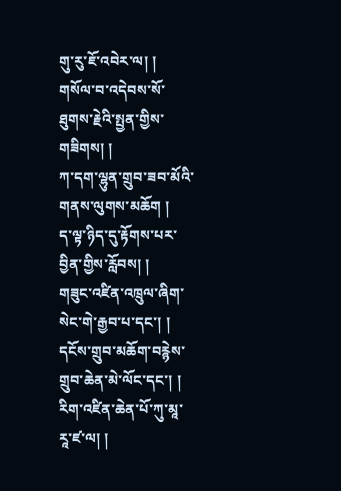གུ་རུ་ཇོ་འབེར་ལ། །
གསོལ་བ་འདེབས་སོ་ཐུགས་རྗེའི་སྤྱན་གྱིས་གཟིགས། །
ཀ་དག་ལྷུན་གྲུབ་ཟབ་མོའི་གནས་ལུགས་མཆོག །
ད་ལྟ་ཉིད་དུ་རྟོགས་པར་བྱིན་གྱིས་རློབས། །
གཟུང་འཛིན་འཁྲུལ་ཞིག་སེང་གེ་རྒྱབ་པ་དང་། །
དངོས་གྲུབ་མཆོག་བརྙེས་གྲུབ་ཆེན་མེ་ལོང་དང་། །
རིག་འཛིན་ཆེན་པོ་ཀུ་མཱ་རཱ་ཛ་ལ། །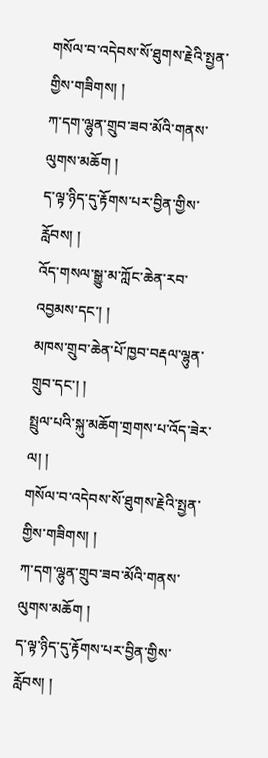གསོལ་བ་འདེབས་སོ་ཐུགས་རྗེའི་སྤྱན་གྱིས་གཟིགས། །
ཀ་དག་ལྷུན་གྲུབ་ཟབ་མོའི་གནས་ལུགས་མཆོག །
ད་ལྟ་ཉིད་དུ་རྟོགས་པར་བྱིན་གྱིས་རློབས། །
འོད་གསལ་སྒྱུ་མ་ཀློང་ཆེན་རབ་འབྱམས་དང་། །
མཁས་གྲུབ་ཆེན་པོ་ཁྱབ་བརྡལ་ལྷུན་གྲུབ་དང་། །
སྤྲུལ་པའི་སྐུ་མཆོག་གྲགས་པ་འོད་ཟེར་ལ། །
གསོལ་བ་འདེབས་སོ་ཐུགས་རྗེའི་སྤྱན་གྱིས་གཟིགས། །
ཀ་དག་ལྷུན་གྲུབ་ཟབ་མོའི་གནས་ལུགས་མཆོག །
ད་ལྟ་ཉིད་དུ་རྟོགས་པར་བྱིན་གྱིས་རློབས། །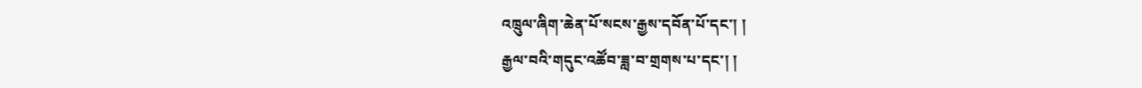འཁྲུལ་ཞིག་ཆེན་པོ་སངས་རྒྱས་དབོན་པོ་དང་། །
རྒྱལ་བའི་གདུང་འཚོབ་ཟླ་བ་གྲགས་པ་དང་། །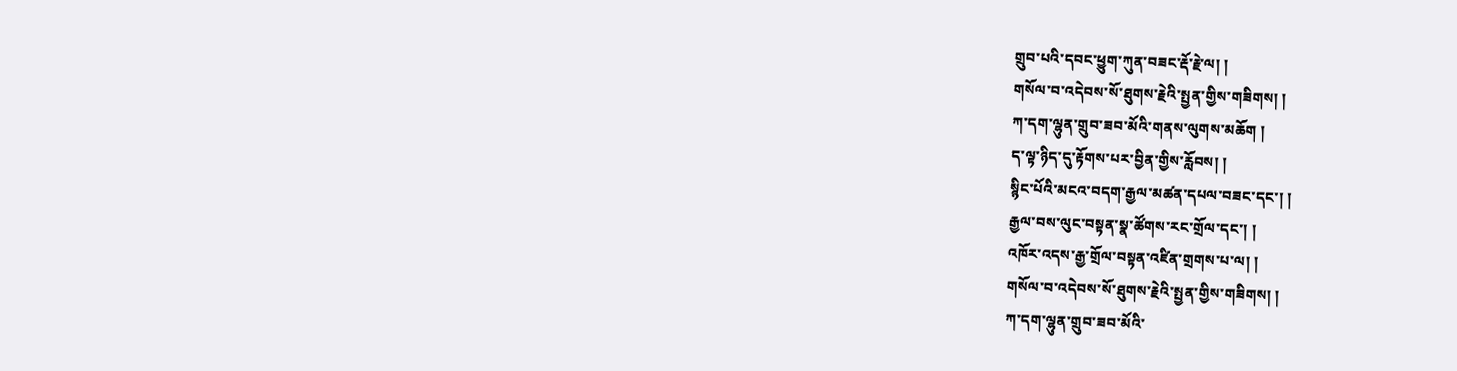གྲུབ་པའི་དབང་ཕྱུག་ཀུན་བཟང་རྡོ་རྗེ་ལ། །
གསོལ་བ་འདེབས་སོ་ཐུགས་རྗེའི་སྤྱན་གྱིས་གཟིགས། །
ཀ་དག་ལྷུན་གྲུབ་ཟབ་མོའི་གནས་ལུགས་མཆོག །
ད་ལྟ་ཉིད་དུ་རྟོགས་པར་བྱིན་གྱིས་རློབས། །
སྙིང་པོའི་མངའ་བདག་རྒྱལ་མཚན་དཔལ་བཟང་དང་། །
རྒྱལ་བས་ལུང་བསྟན་སྣ་ཚོགས་རང་གྲོལ་དང་། །
འཁོར་འདས་རྒྱ་གྲོལ་བསྟན་འཛིན་གྲགས་པ་ལ། །
གསོལ་བ་འདེབས་སོ་ཐུགས་རྗེའི་སྤྱན་གྱིས་གཟིགས། །
ཀ་དག་ལྷུན་གྲུབ་ཟབ་མོའི་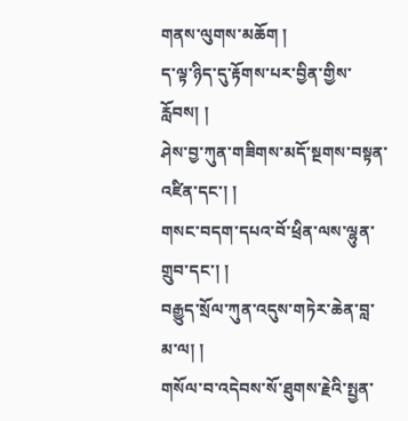གནས་ལུགས་མཆོག །
ད་ལྟ་ཉིད་དུ་རྟོགས་པར་བྱིན་གྱིས་རློབས། །
ཤེས་བྱ་ཀུན་གཟིགས་མདོ་སྔགས་བསྟན་འཛིན་དང་། །
གསང་བདག་དཔའ་བོ་ཕྲིན་ལས་ལྷུན་གྲུབ་དང་། །
བརྒྱུད་སྲོལ་ཀུན་འདུས་གཏེར་ཆེན་བླ་མ་ལ། །
གསོལ་བ་འདེབས་སོ་ཐུགས་རྗེའི་སྤྱན་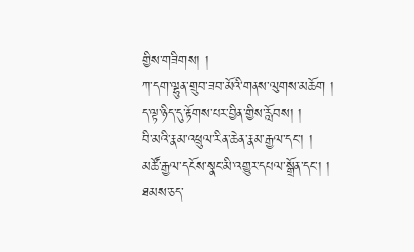གྱིས་གཟིགས། །
ཀ་དག་ལྷུན་གྲུབ་ཟབ་མོའི་གནས་ལུགས་མཆོག །
ད་ལྟ་ཉིད་དུ་རྟོགས་པར་བྱིན་གྱིས་རློབས། །
བི་མའི་རྣམ་འཕྲུལ་རིན་ཆེན་རྣམ་རྒྱལ་དང་། །
མཚོ་རྒྱལ་དངོས་སྣང་མི་འགྱུར་དཔལ་སྒྲོན་དང་། །
ཐམས་ཅད་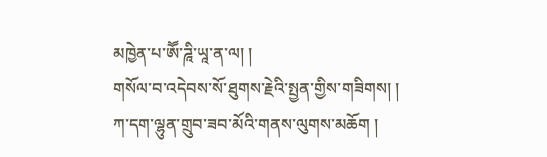མཁྱེན་པ་ཨཽ་ཌཱི་ཡཱ་ན་ལ། །
གསོལ་བ་འདེབས་སོ་ཐུགས་རྗེའི་སྤྱན་གྱིས་གཟིགས། །
ཀ་དག་ལྷུན་གྲུབ་ཟབ་མོའི་གནས་ལུགས་མཆོག །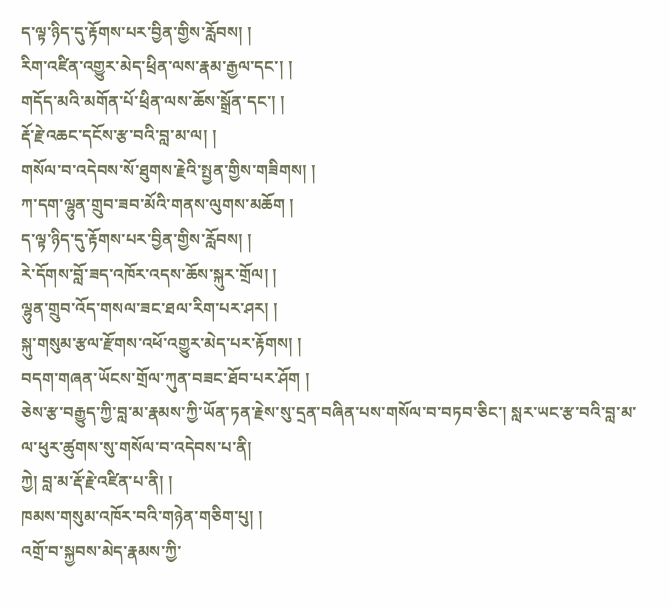ད་ལྟ་ཉིད་དུ་རྟོགས་པར་བྱིན་གྱིས་རློབས། །
རིག་འཛིན་འགྱུར་མེད་ཕྲིན་ལས་རྣམ་རྒྱལ་དང་། །
གདོད་མའི་མགོན་པོ་ཕྲིན་ལས་ཆོས་སྒྲོན་དང་། །
རྡོ་རྗེ་འཆང་དངོས་རྩ་བའི་བླ་མ་ལ། །
གསོལ་བ་འདེབས་སོ་ཐུགས་རྗེའི་སྤྱན་གྱིས་གཟིགས། །
ཀ་དག་ལྷུན་གྲུབ་ཟབ་མོའི་གནས་ལུགས་མཆོག །
ད་ལྟ་ཉིད་དུ་རྟོགས་པར་བྱིན་གྱིས་རློབས། །
རེ་དོགས་བློ་ཟད་འཁོར་འདས་ཆོས་སྐུར་གྲོལ། །
ལྷུན་གྲུབ་འོད་གསལ་ཟང་ཐལ་རིག་པར་ཤར། །
སྐུ་གསུམ་རྩལ་རྫོགས་འཕོ་འགྱུར་མེད་པར་རྟོགས། །
བདག་གཞན་ཡོངས་གྲོལ་ཀུན་བཟང་ཐོབ་པར་ཤོག །
ཅེས་རྩ་བརྒྱུད་ཀྱི་བླ་མ་རྣམས་ཀྱི་ཡོན་ཏན་རྗེས་སུ་དྲན་བཞིན་པས་གསོལ་བ་བཏབ་ཅིང་། སླར་ཡང་རྩ་བའི་བླ་མ་ལ་ཕུར་ཚུགས་སུ་གསོལ་བ་འདེབས་པ་ནི།
ཀྱེ། བླ་མ་རྡོ་རྗེ་འཛིན་པ་ནི། །
ཁམས་གསུམ་འཁོར་བའི་གཉེན་གཅིག་པུ། །
འགྲོ་བ་སྐྱབས་མེད་རྣམས་ཀྱི་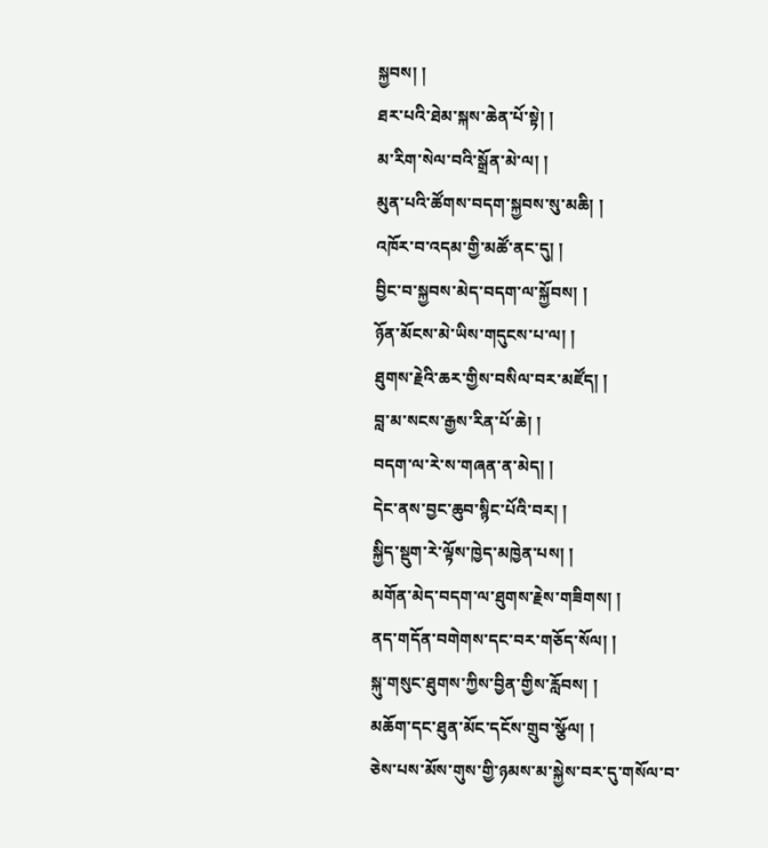སྐྱབས། །
ཐར་པའི་ཐེམ་སྐས་ཆེན་པོ་སྟེ། །
མ་རིག་སེལ་བའི་སྒྲོན་མེ་ལ། །
མུན་པའི་ཚོགས་བདག་སྐྱབས་སུ་མཆི། །
འཁོར་བ་འདམ་གྱི་མཚོ་ནང་དུ། །
བྱིང་བ་སྐྱབས་མེད་བདག་ལ་སྐྱོབས། །
ཉོན་མོངས་མེ་ཡིས་གདུངས་པ་ལ། །
ཐུགས་རྗེའི་ཆར་གྱིས་བསིལ་བར་མཛོད། །
བླ་མ་སངས་རྒྱས་རིན་པོ་ཆེ། །
བདག་ལ་རེ་ས་གཞན་ན་མེད། །
དེང་ནས་བྱང་ཆུབ་སྙིང་པོའི་བར། །
སྐྱིད་སྡུག་རེ་ལྟོས་ཁྱེད་མཁྱེན་པས། །
མགོན་མེད་བདག་ལ་ཐུགས་རྗེས་གཟིགས། །
ནད་གདོན་བགེགས་དང་བར་གཅོད་སོལ། །
སྐུ་གསུང་ཐུགས་ཀྱིས་བྱིན་གྱིས་རློབས། །
མཆོག་དང་ཐུན་མོང་དངོས་གྲུབ་སྩོལ། །
ཅེས་པས་མོས་གུས་གྱི་ཉམས་མ་སྐྱེས་བར་དུ་གསོལ་བ་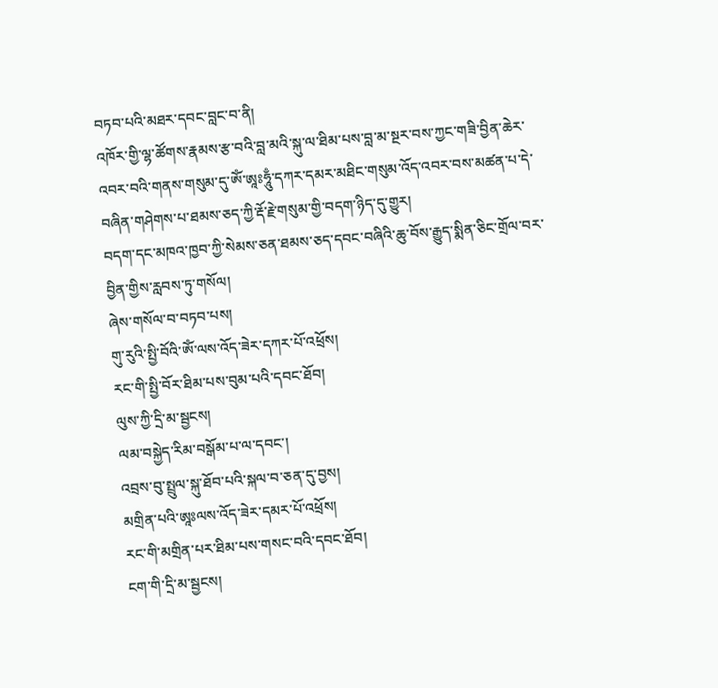བཏབ་པའི་མཐར་དབང་བླང་བ་ནི།
འཁོར་གྱི་ལྷ་ཚོགས་རྣམས་རྩ་བའི་བླ་མའི་སྐུ་ལ་ཐིམ་པས་བླ་མ་སྔར་བས་ཀྱང་གཟི་བྱིན་ཆེར་འབར་བའི་གནས་གསུམ་དུ་ཨོཾ་ཨཱཿཧཱུྃ་དཀར་དམར་མཐིང་གསུམ་འོད་འབར་བས་མཚན་པ་དེ་བཞིན་གཤེགས་པ་ཐམས་ཅད་ཀྱི་རྡོ་རྗེ་གསུམ་གྱི་བདག་ཉིད་དུ་གྱུར།
བདག་དང་མཁའ་ཁྱབ་ཀྱི་སེམས་ཅན་ཐམས་ཅད་དབང་བཞིའི་ཆུ་བོས་རྒྱུད་སྨིན་ཅིང་གྲོལ་བར་བྱིན་གྱིས་རླབས་ཏུ་གསོལ།
ཞེས་གསོལ་བ་བཏབ་པས།
གུ་རུའི་སྤྱི་བོའི་ཨོཾ་ལས་འོད་ཟེར་དཀར་པོ་འཕྲོས།
རང་གི་སྤྱི་བོར་ཐིམ་པས་བུམ་པའི་དབང་ཐོབ།
ལུས་ཀྱི་དྲི་མ་སྦྱངས།
ལམ་བསྐྱེད་རིམ་བསྒོམ་པ་ལ་དབང་།
འབྲས་བུ་སྤྲུལ་སྐུ་ཐོབ་པའི་སྐལ་བ་ཅན་དུ་བྱས།
མགྲིན་པའི་ཨཱཿལས་འོད་ཟེར་དམར་པོ་འཕྲོས།
རང་གི་མགྲིན་པར་ཐིམ་པས་གསང་བའི་དབང་ཐོབ།
ངག་གི་དྲི་མ་སྦྱངས།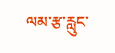ལམ་རྩ་རླུང་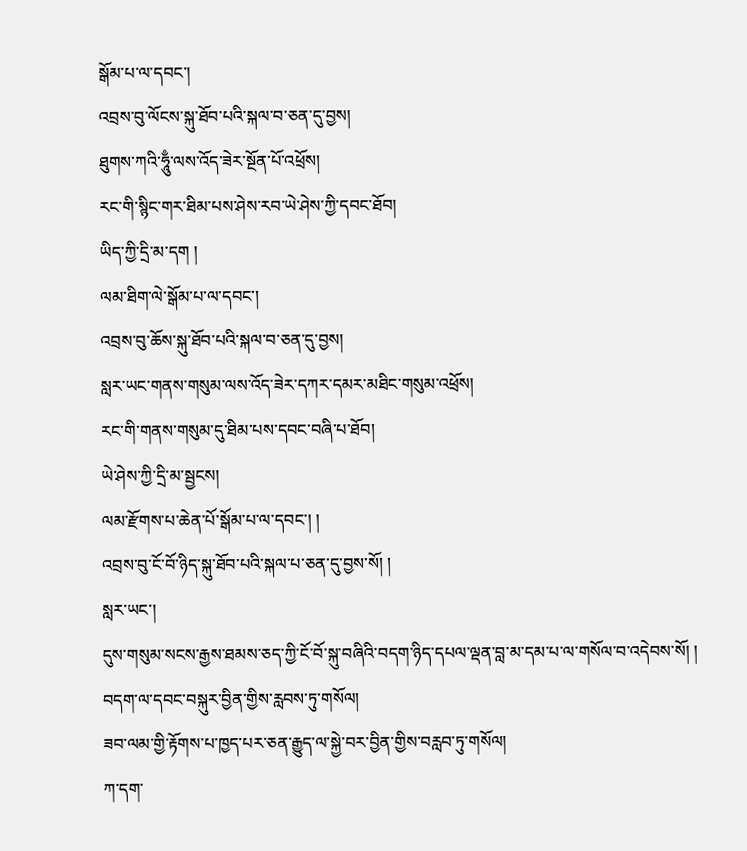སྒོམ་པ་ལ་དབང་།
འབྲས་བུ་ལོངས་སྐུ་ཐོབ་པའི་སྐལ་བ་ཅན་དུ་བྱས།
ཐུགས་ཀའི་ཧཱུྃ་ལས་འོད་ཟེར་སྔོན་པོ་འཕྲོས།
རང་གི་སྙིང་གར་ཐིམ་པས་ཤེས་རབ་ཡེ་ཤེས་ཀྱི་དབང་ཐོབ།
ཡིད་ཀྱི་དྲི་མ་དག །
ལམ་ཐིག་ལེ་སྒོམ་པ་ལ་དབང་།
འབྲས་བུ་ཆོས་སྐུ་ཐོབ་པའི་སྐལ་བ་ཅན་དུ་བྱས།
སླར་ཡང་གནས་གསུམ་ལས་འོད་ཟེར་དཀར་དམར་མཐིང་གསུམ་འཕྲོས།
རང་གི་གནས་གསུམ་དུ་ཐིམ་པས་དབང་བཞི་པ་ཐོབ།
ཡེ་ཤེས་ཀྱི་དྲི་མ་སྦྱངས།
ལམ་རྫོགས་པ་ཆེན་པོ་སྒོམ་པ་ལ་དབང་། །
འབྲས་བུ་ངོ་བོ་ཉིད་སྐུ་ཐོབ་པའི་སྐལ་པ་ཅན་དུ་བྱས་སོ། །
སླར་ཡང་།
དུས་གསུམ་སངས་རྒྱས་ཐམས་ཅད་ཀྱི་ངོ་བོ་སྐུ་བཞིའི་བདག་ཉིད་དཔལ་ལྡན་བླ་མ་དམ་པ་ལ་གསོལ་བ་འདེབས་སོ། །
བདག་ལ་དབང་བསྐུར་བྱིན་གྱིས་རླབས་ཏུ་གསོལ།
ཟབ་ལམ་གྱི་རྟོགས་པ་ཁྱད་པར་ཅན་རྒྱུད་ལ་སྐྱེ་བར་བྱིན་གྱིས་བརླབ་ཏུ་གསོལ།
ཀ་དག་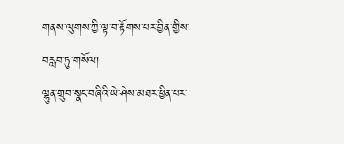གནས་ལུགས་ཀྱི་ལྟ་བ་རྟོགས་པར་བྱིན་གྱིས་བརླབ་ཏུ་གསོལ།
ལྷུན་གྲུབ་སྣང་བཞིའི་ཡེ་ཤེས་མཐར་ཕྱིན་པར་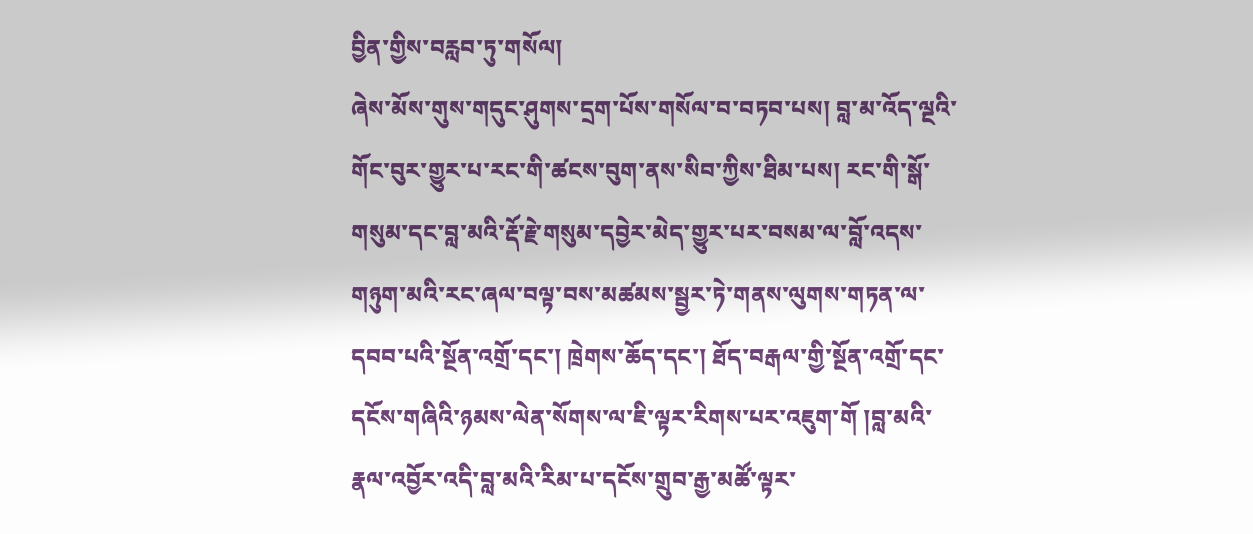བྱིན་གྱིས་བརླབ་ཏུ་གསོལ།
ཞེས་མོས་གུས་གདུང་ཤུགས་དྲག་པོས་གསོལ་བ་བཏབ་པས། བླ་མ་འོད་ལྔའི་གོང་བུར་གྱུར་པ་རང་གི་ཚངས་བུག་ནས་སིབ་ཀྱིས་ཐིམ་པས། རང་གི་སྒོ་གསུམ་དང་བླ་མའི་རྡོ་རྗེ་གསུམ་དབྱེར་མེད་གྱུར་པར་བསམ་ལ་བློ་འདས་གཉུག་མའི་རང་ཞལ་བལྟ་བས་མཚམས་སྦྱར་ཏེ་གནས་ལུགས་གཏན་ལ་དབབ་པའི་སྔོན་འགྲོ་དང་། ཁྲེགས་ཆོད་དང་། ཐོད་བརྒལ་གྱི་སྔོན་འགྲོ་དང་དངོས་གཞིའི་ཉམས་ལེན་སོགས་ལ་ཇི་ལྟར་རིགས་པར་འཇུག་གོ །བླ་མའི་རྣལ་འབྱོར་འདི་བླ་མའི་རིམ་པ་དངོས་གྲུབ་རྒྱ་མཚོ་ལྟར་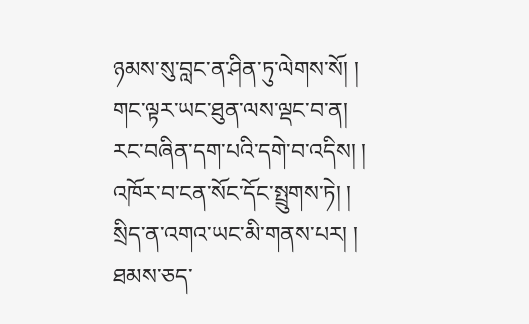ཉམས་སུ་བླང་ན་ཤིན་ཏུ་ལེགས་སོ། །
གང་ལྟར་ཡང་ཐུན་ལས་ལྡང་བ་ན།
རང་བཞིན་དག་པའི་དགེ་བ་འདིས། །
འཁོར་བ་ངན་སོང་དོང་སྤྲུགས་ཏེ། །
སྲིད་ན་འགའ་ཡང་མི་གནས་པར། །
ཐམས་ཅད་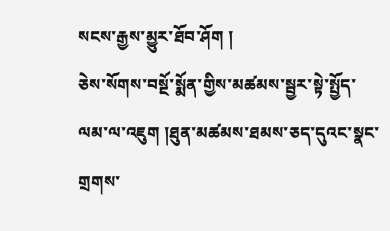སངས་རྒྱས་མྱུར་ཐོབ་ཤོག །
ཅེས་སོགས་བསྔོ་སྨོན་གྱིས་མཚམས་སྦྱར་སྟེ་སྤྱོད་ལམ་ལ་འཇུག །ཐུན་མཚམས་ཐམས་ཅད་དུའང་སྣང་གྲགས་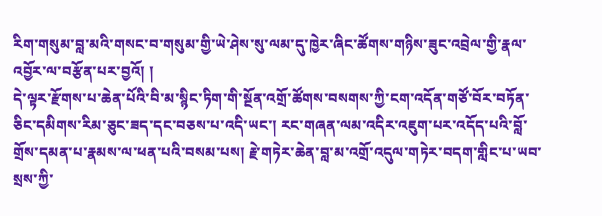རིག་གསུམ་བླ་མའི་གསང་བ་གསུམ་གྱི་ཡེ་ཤེས་སུ་ལམ་དུ་ཁྱེར་ཞིང་ཚོགས་གཉིས་ཟུང་འབྲེལ་གྱི་རྣལ་འབྱོར་ལ་བརྩོན་པར་བྱའོ། །
དེ་ལྟར་རྫོགས་པ་ཆེན་པོའི་བི་མ་སྙིང་ཏིག་གི་སྔོན་འགྲོ་ཚོགས་བསགས་ཀྱི་ངག་འདོན་གཙོ་བོར་བཏོན་ཅིང་དམིགས་རིམ་ཅུང་ཟད་དང་བཅས་པ་འདི་ཡང་། རང་གཞན་ལམ་འདིར་འཇུག་པར་འདོད་པའི་བློ་གྲོས་དམན་པ་རྣམས་ལ་ཕན་པའི་བསམ་པས། རྗེ་གཏེར་ཆེན་བླ་མ་འགྲོ་འདུལ་གཏེར་བདག་གླིང་པ་ཡབ་སྲས་ཀྱི་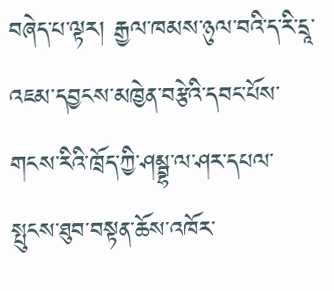བཞེད་པ་ལྟར། རྒྱལ་ཁམས་ཉུལ་བའི་ད་རི་དྲཱ་འཇམ་དབྱངས་མཁྱེན་བརྩེའི་དབང་པོས་གངས་རིའི་ཁྲོད་ཀྱི་ཤམྦྷ་ལ་ཤར་དཔལ་སྤུངས་ཐུབ་བསྟན་ཆོས་འཁོར་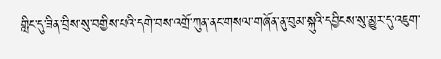གླིང་དུ་ཟིན་བྲིས་སུ་བགྱིས་པའི་དགེ་བས་འགྲོ་ཀུན་ནང་གསལ་གཞོན་ནུ་བུམ་སྐུའི་དབྱིངས་སུ་མྱུར་དུ་འཇུག་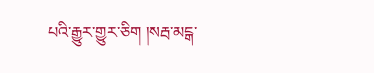པའི་རྒྱུར་གྱུར་ཅིག །སརྦ་མངྒ་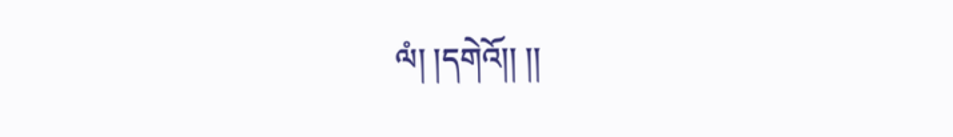ལཾ། །དགེའོ།། །།